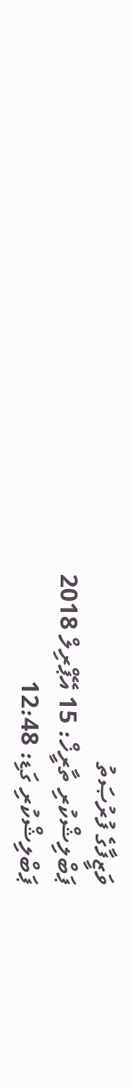ވަޒީފާގެ ފުރުޞަތު
ޕަބްލިޝްކުރި ތާރީޚް: 15 އޭޕްރިލް 2018
ޕަބްލިޝްކުރި ގަޑި: 12:48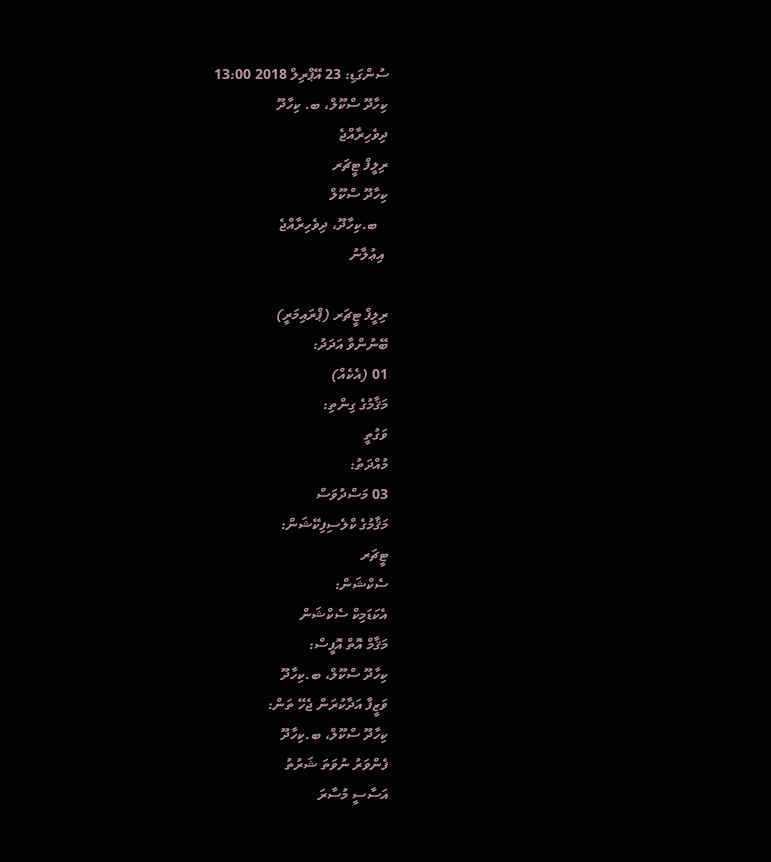ސުންގަޑި: 23 އޭޕްރިލް 2018 13:00
ކިހާދޫ ސްކޫލް، ބ. ކިހާދޫ
ދިވެހިރާއްޖެ
ރިލީފް ޓީޗަރ
ކިހާދޫ ސްކޫލް
   ބ.ކިހާދޫ، ދިވެހިރާއްޖެ
 އިޢުލާނު

ރިލީފް ޓީޗަރ (ޕްރައިމަރީ)
ބޭނުންވާ އަދަދު:
01 (އެކެއް)
މަޤާމުގެ ގިންތި:
ވަގުތީ
މުއްދަތު:
03 މަސްދުވަސް
މަޤާމުގެ ކްލެސިފިކޭޝަން:
ޓީޗަރ
ސެކްޝަން:
އެކަޑަމިކް ސެކްޝަން
މަޤާމް އޮތް އޮފީސް:
ކިހާދޫ ސްކޫލް، ބ.ކިހާދޫ
ވަޒީފާ އަދާކުރަން ޖެހޭ ތަން:
ކިހާދޫ ސްކޫލް، ބ.ކިހާދޫ
ފެންވަރު ނުވަތަ ޝަރުތު
އަސާސީ މުސާރަ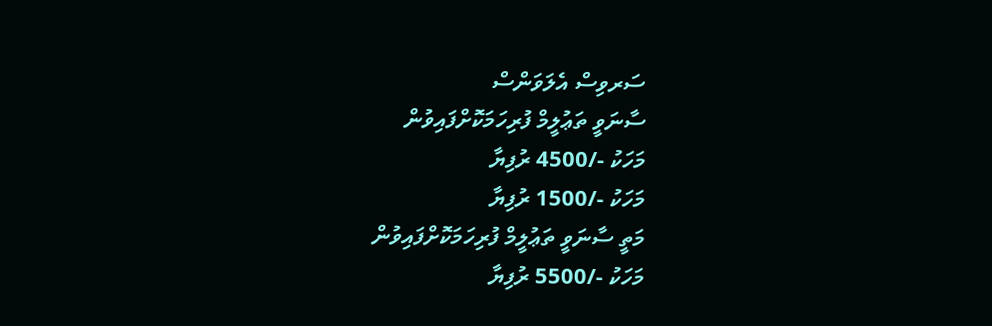ސަރވިސް އެލަވަންސް
ސާނަވީ ތަޢުލީމް ފުރިހަމަކޮށްފައިވުން
މަހަކު -/4500 ރުފިޔާ
މަހަކު -/1500 ރުފިޔާ
މަތީ ސާނަވީ ތަޢުލީމް ފުރިހަމަކޮށްފައިވުން
މަހަކު -/5500 ރުފިޔާ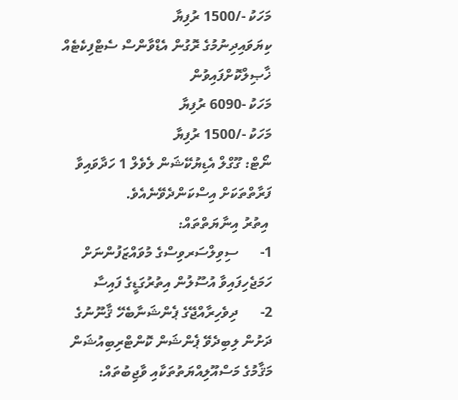މަހަކު -/1500 ރުފިޔާ
ކިޔަވައިދިނުމުގެ ރޮގުން އެޑްވާންސް ސެޓްފިކެޓެއް ޚާޞިލްކޮށްފައިވުން
މަހަކު -6090 ރުފިޔާ
މަހަކު -/1500 ރުފިޔާ
ނޯޓް: ގޫގްލް އެޑިޔުކޭޝަން ލެވެލް 1 ހަދާވައިވާ ފަރާތްތަކަށް އިސްކަންދެވޭނެއެވެ.
 އިތުރު އިނާޔަތްތައް:
1-      ސިވިލްސަރވިސްގެ މުވައްޒަފުންނަށް ހަމަޖެހިފައިވާ އުސޫލުން އިތުރުގަޑީގެ ފައިސާ
2-      ދިވެހިރާއްޖޭގެ ޕެންޝަނާބެހޭ ޤާނޫނުގެ ދަށުން ލިބިދެވޭ ޕެންޝަން ކޮންޓްރިބިއުޝަން
މަޤާމުގެ މަސްއޫލިއްޔަތުތަކާއި ވާޖިބުތައް: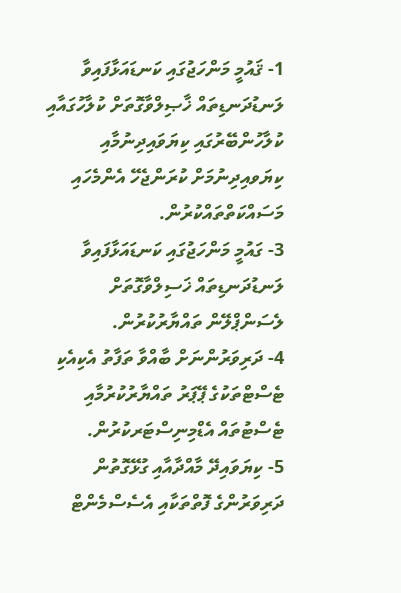1- ޤައުމީ މަންހަޖުގައި ކަނޑައަޅާފައިވާ ލަނޑުދަނޑިތައް ޚާޞިލްވާގޮތަށް ކުލާހުގައާއި ކުލާހުންބޭރުގައި ކިޔަވައިދިނުމާއި ކިޔަވއިދިނުމަށް ކުރަންޖެހޭ އެންމެހައި މަސައްކަތްތައްކުރުން.
3- ގައުމީ މަންހަޖުގައި ކަނޑައަޅާފައިވާ ލަނޑުދަނޑިތައް ޚަސިލްވާގޮތަށް ލެސަންޕްލޭން ތައްޔާރުކުރުން.
4- ދަރިވަރުންނަށް ބާއްވާ ތަފާތު އެކިއެކި ޓެސްޓްތަކުގެ ޕޭޕަރު ތައްޔާރުކުރުމާއި ޓެސްޓުތައް އެޑްމިނިސްޓަރކުރުން.
5- ކިޔަވައިދޭ މާއްދާއާއި ގުޅޭގޮތުން ދަރިވަރުންގެ ފޮތްތަކާއި އެސެސްމެންޓް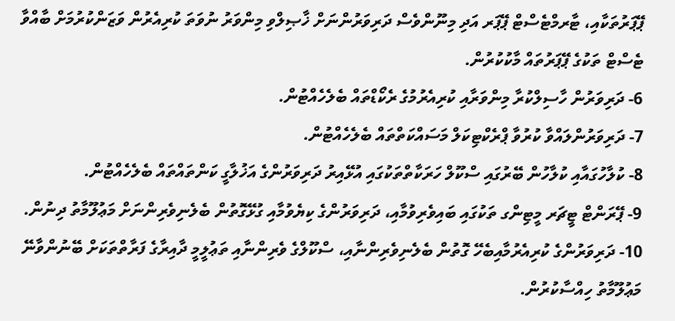ޕޭޕަރުތަކާއި، ޓާރމްޓެސްޓް ޕޭޕަރ އަދި މިނޫންވެސް ދަރިވަރުންނަށް ޚާޞިލްވި މިންވަރު ނުވަތަ ކުރިއެރުން ވަޒަންކުރުމަށް ބާއްވާ ޓެސްޓް ތަކުގެ ޕޭޕަރުތައް މާކުކުރުން.
6- ދަރިވަރުން ހާސިލްކުރާ މިންވަރާއި ކުރިއެރުމުގެ ރެކޯޑްތައް ބެލެހެއްޓުން.
7- ދަރިވަރުންލައްވާ ކުރުވާ ޕްރެކްޓިކަލް މަސައްކަތްތައް ބެލެހެއްޓުން.
8- ކުލާހުގައާއި ކުލާހުން ބޭރުގައި ސްކޫލް ހަރަކާތްތަކުގައި އުޅޭއިރު ދަރިވަރުންގެ އަޚުލާގީ ކަންތައްތައް ބެލެހެއްޓުން.
9- ޕޭރަންޓް ޓީޗަރ މީޓިންގ ތަކުގައި ބައިވެރިވުމާއި، ދަރިވަރުންގެ ކިޔެވުމާއި ގުޅޭގޮތުން ބެލެނިވެރިންނަށް މަޢުލޫމާތު ދިނުން.
10- ދަރިވަރުންގެ ކުރިއެރުމާއިބެހޭ ގޮތުން ބެލެނިވެރިންނާއި، ސްކޫލްގެ ވެރިންނާއި ތަޢުލީމީ ދާއިރާގެ ފަރާތްތަކަށް ބޭނުންވާނޭ މަޢުލޫމާތު ހިއްސާކުރުން.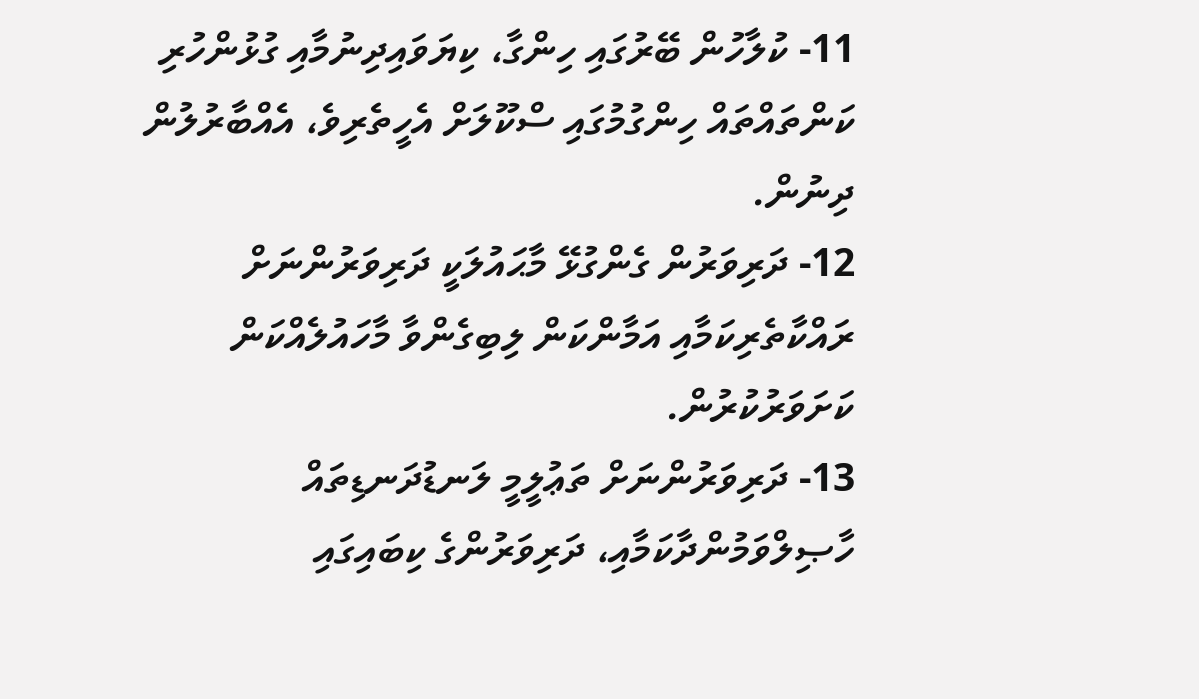11- ކުލާހުން ބޭރުގައި ހިންގާ، ކިޔަވައިދިނުމާއި ގުޅުންހުރި ކަންތައްތައް ހިންގުމުގައި ސްކޫލަށް އެހީތެރިވެ، އެއްބާރުލުން ދިނުން.
12- ދަރިވަރުން ގެންގުޅޭ މާޙައުލަކީ ދަރިވަރުންނަށް ރައްކާތެރިކަމާއި އަމާންކަން ލިބިގެންވާ މާހައުލެއްކަން ކަށަވަރުކުރުން.
13- ދަރިވަރުންނަށް ތަޢުލީމީ ލަނޑުދަނޑިތައް ހާޞިލްވަމުންދާކަމާއި، ދަރިވަރުންގެ ކިބައިގައި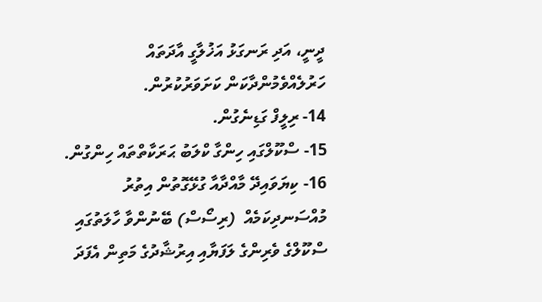ދީނީ، އަދި ރަނގަޅު އަޚުލާގީ އާދަތައް ހަރުލެއްވެމުންދާކަން ކަށަވަރުކުރުން.
14- ރިލީފް ގަޑިނެގުން.
15- ސްކޫލްގައި ހިންގާ ކްލަބު ޙަރަކާތްތައް ހިންގުން.
16- ކިޔަވައިދޭ މާއްދާއާ ގުޅޭގޮތުން އިތުރު މުއްސަނދިކަމެއް  (ރިސޯސް) ބޭނުންވާ ހާލަތުގައި ސްކޫލްގެ ވެރިންގެ ލަފަޔާއި އިރުޝާދުގެ މަތިން އެފަދަ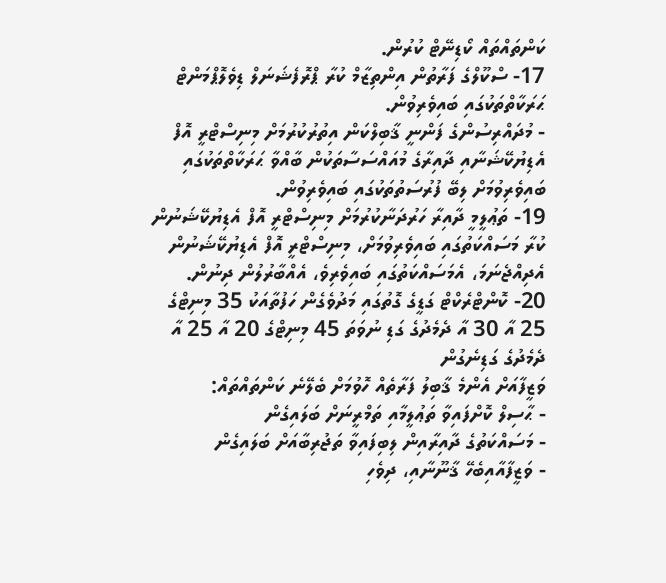ކަންތައްތައް ކޯޑިނޭޓް ކުރުން.
17- ސްކޫލްގެ ފަރާތުން އިންތިޒާމް ކުރާ ޕްރޮފެޝަނަލް ޑިވެލޮޕްމަންޓް ޙަރަކާތްތަކުގައި ބައިވެރިވުން.
- މުދައްރިސުންގެ ފަންނީ ޤާބިލްކަން އިތުރުކުރުމަށް މިނިސްޓްރީ އޮފް އެޑިޔުކޭޝަނާއި ދާއިރާގެ މުއައްސަސާތަކުން ބާއްވާ ޙަރަކާތްތަކުގައި ބައިވެރިވުމަށް ލިބޭ ފުރުސަތުތަކުގައި ބައިވެރިވުން.
19- ތަޢުލީމީ ދާއިރާ ހަރުދަނާކުރުމަށް މިނިސްޓްރީ އޮފް އެޑިޔުކޭޝަނުން ކުރާ މަސައްކަތުގައި ބައިވެރިވުމަށް، މިނިސްޓްރީ އޮފް އެޑިޔުކޭޝަނުން އެދިއްޖެނަމަ، އެމަސައްކަތުގައި ބައިވެރިވެ، އެއްބާރުލުން ދިނުން.
20- ކޮންޓްރެކްޓް ގަޑީގެ ގޮތުގައި މަދުވެގެން ހަފުތާއަކު 35 މިނިޓްގެ 25 އާ 30 އާ ދެމެދުގެ ގަޑި ނުވަތަ 45 މިނިޓްގެ 20 އާ 25 އާ ދެމެދުގެ ގަޑިނެގުން
ވަޒީފާއަށް އެންމެ ޤާބިލު ފަރާތެއް ހޮވުމަށް ބެލޭނެ ކަންތައްތައް:
- ޙާސިލް ކޮށްފައިވާ ތަޢުލީމާއި ތަމްރީނަށް ބަލައިގެން
- މަސައްކަތުގެ ދާއިރާއިން ލިބިފައިވާ ތަޖުރިބާއަށް ބަލައިގެން
- ވަޒީފާއާއިބެހޭ ޤާނޫނާއި، ދިވެހި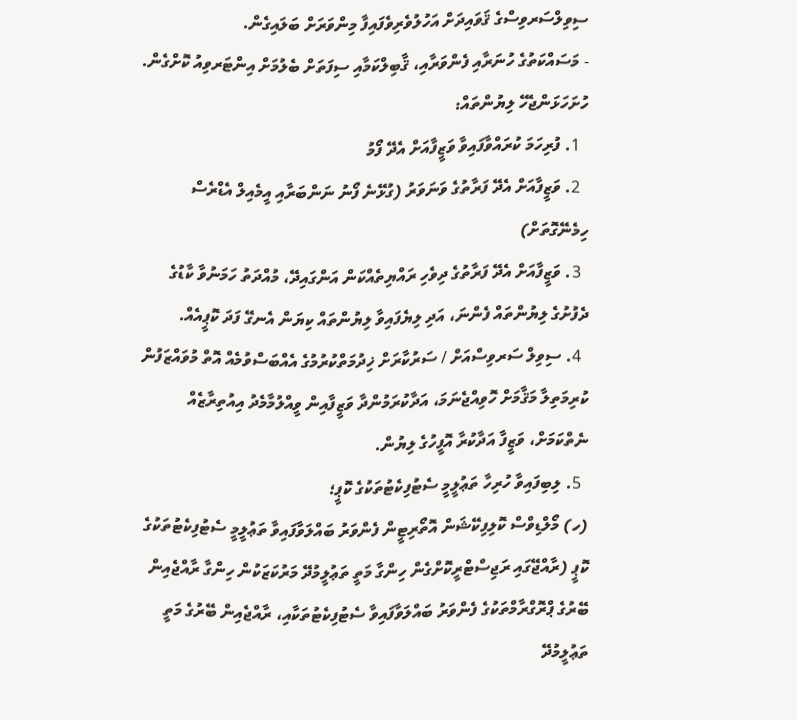ސިވިލްސަރވިސްގެ ޤަވައިދަށް އަހުލުވެރިވެފައިފާ މިންވަރަށް ބަލައިގެން.
- މަސައްކަތުގެ ހުނަރާއި ފެންވަރާއި، ޤާބިލްކަމާއި ސިފަތަށް ބެލުމަށް އިންޓަރވިއު ކޮށްގެން.
ހުށަހަޅަންޖެހޭ ލިޔުންތައް:
  1. ފުރިހަމަ ކުރައްވާފައިވާ ވަޒީފާއަށް އެދޭ ފޯމު
  2. ވަޒީފާއަށް އެދޭ ފަރާތުގެ ވަނަވަރު (ގުޅޭނެ ފޯނު ނަންބަރާއި އީމެއިލް އެޑްރެސް ހިމެނޭގޮތަށް)
  3. ވަޒީފާއަށް އެދޭ ފަރާތުގެ ދިވެހި ރައްޔިތެއްކަން އަންގައިދޭ، މުއްދަތު ހަމަނުވާ ކާޑުގެ ދެފުށުގެ ލިޔުންތައް ފެންނަ، އަދި ލިޔެފައިވާ ލިޔުންތައް ކިޔަން އެނގޭ ފަދަ ކޮޕީއެއް.
  4. ސިވިލް ސަރވިސްއަށް / ސަރުކާރަށް ޚިދުމަތްކުރުމުގެ އެއްބަސްވުމެއް އޮތް މުވައްޒަފުން ކުރިމަތިލާ މަޤާމަށް ހޮވިއްޖެނަމަ، އަދާކުރަމުންދާ ވަޒީފާއިން ވީއްލުމާމެދު އިއުތިރާޒެއް ނެތްކަމަށް، ވަޒީފާ އަދާކުރާ އޮފީހުގެ ލިޔުން.
  5. ލިބިފައިވާ ހުރިހާ ތަޢުލީމީ ސެޓުފިކެޓުތަކުގެ ކޮޕީ؛
(ހ) މޯލްޑިވްސް ކޮލިފިކޭޝަން އޮތޯރިޓީން ފެންވަރު ބައްލަވާފައިވާ ތަޢުލީމީ ސެޓުފިކެޓުތަކުގެ ކޮޕީ (ރާއްޖޭގައި ރަޖިސްޓްރީކޮށްގެން ހިންގާ މަތީ ތަޢުލީމުދޭ މަރުކަޒަކުން ހިންގާ ރާއްޖެއިން ބޭރުގެ ޕްރޮގްރާމްތަކުގެ ފެންވަރު ބައްލަވާފައިވާ ސެޓުފިކެޓުތަކާއި، ރާއްޖެއިން ބޭރުގެ މަތީ ތަޢުލީމުދޭ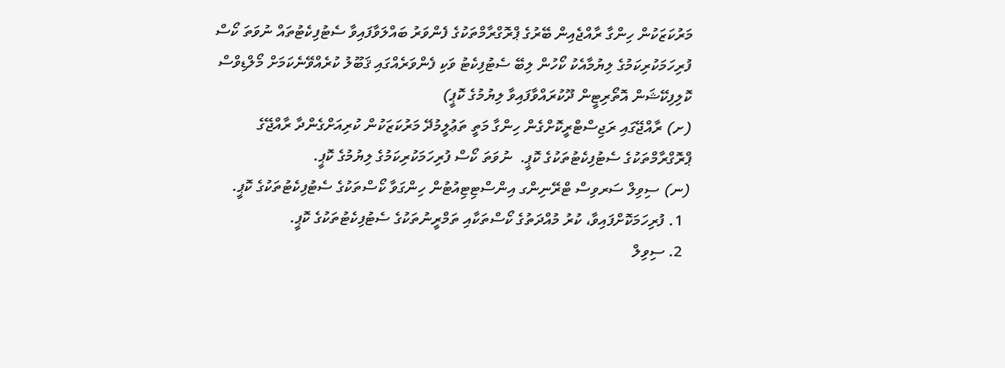މަރުކަޒަކުން ހިންގާ ރާއްޖެއިން ބޭރުގެ ޕްރޮގްރާމްތަކުގެ ފެންވަރު ބައްލަވާފައިވާ ސެޓުފިކެޓުތައް ނުވަތަ ކޯސް ފުރިހަމަކުރިކަމުގެ ލިޔުމާއެކު ކޯހުން ލިބޭ ސެޓުފިކެޓު ވަކި ފެންވަރެއްގައި ޤަބޫލު ކުރެއްވޭނެކަމަށް މޯލްޑިވްސް ކޮލިފިކޭޝަން އޮތޯރިޓީން ދޫކުރައްވާފައިވާ ލިޔުމުގެ ކޮޕީ)
(ށ) ރާއްޖޭގައި ރަޖިސްޓްރީކޮށްގެން ހިންގާ މަތީ ތަޢުލީމުދޭ މަރުކަޒަކުން ކުރިއަށްގެންދާ ރާއްޖޭގެ ޕްރޮގްރާމްތަކުގެ ސެޓުފިކެޓުތަކުގެ ކޮޕީ.  ނުވަތަ ކޯސް ފުރިހަމަކުރިކަމުގެ ލިޔުމުގެ ކޮޕީ.
(ނ) ސިވިލް ސަރވިސް ޓްރޭނިންގ އިންސްޓިޓިއުޓުން ހިންގަވާ ކޯސްތަކުގެ ސެޓުފިކެޓުތަކުގެ ކޮޕީ.
  1. ފުރިހަމަކޮށްފައިވާ، ކުރު މުއްދަތުގެ ކޯސްތަކާއި ތަމްރީނުތަކުގެ ސެޓުފިކެޓުތަކުގެ ކޮޕީ.
  2. ސިވިލް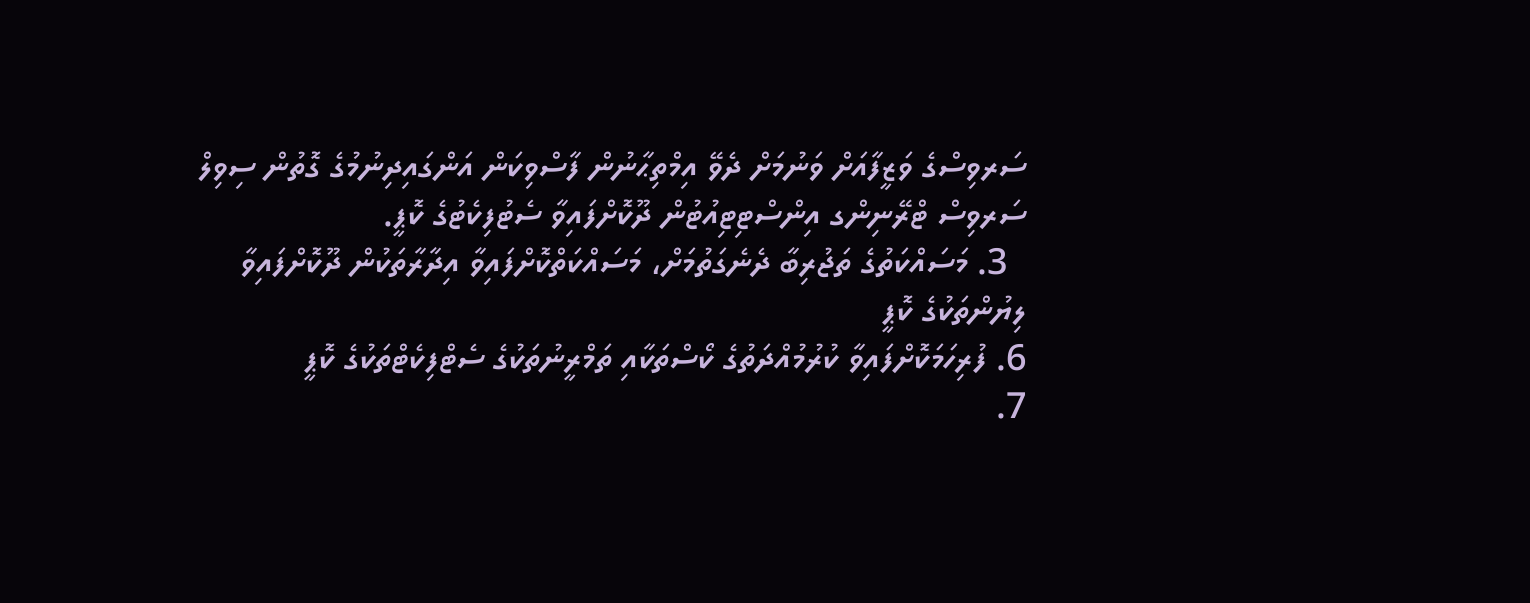ސަރވިސްގެ ވަޒީފާއަށް ވަނުމަށް ދެވޭ އިމްތިޙާނުން ފާސްވިކަން އަންގައިދިނުމުގެ ގޮތުން ސިވިލް ސަރވިސް ޓްރޭނިންގ އިންސްޓިޓިއުޓުން ދޫކޮށްފައިވާ ސެޓުފިކެޓުގެ ކޮޕީ.
  3. މަސައްކަތުގެ ތަޖުރިބާ ދެނެގަތުމަށް، މަސައްކަތްކޮށްފައިވާ އިދާރާތަކުން ދޫކޮށްފައިވާ ލިޔުންތަކުގެ ކޮޕީ
6. ފުރިހަމަކޮށްފައިވާ ކުރުމުއްދަތުގެ ކޯސްތަކާއި ތަމްރީނުތަކުގެ ސެޓްފިކެޓްތަކުގެ ކޮޕީ
7.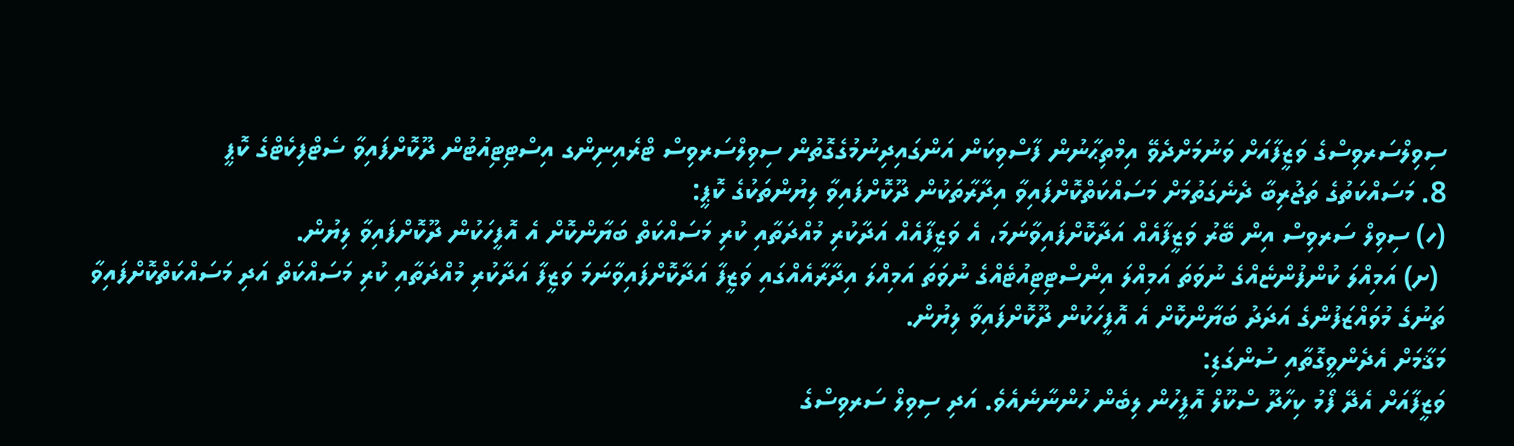ސިވިލްސަރވިސްގެ ވަޒީފާއަށް ވަނުމަށްދެވޭ އިމްތިޙާނުން ފާސްވިކަން އަންގައިދިނުމުގެގޮތުން ސިވިލްސަރވިސް ޓްރެއިނިންގ އިސްޓިޓިއުޓުން ދޫކޮށްފައިވާ ސެޓްފިކެޓްގެ ކޮޕީ
8. މަސައްކަތުގެ ތަޖުރިބާ ދެނެގަތުމަށް މަސައްކަތްކޮށްފައިވާ އިދާރާތަކުން ދޫކޮށްފައިވާ ލިޔުންތަކުގެ ކޮޕީ:
(ހ) ސިވިލް ސަރވިސް އިން ބޭރު ވަޒީފާއެއް އަދާކޮށްފައިވާނަމަ، އެ ވަޒީފާއެއް އަދާކުރި މުއްދަތާއި ކުރި މަސައްކަތް ބަޔާންކޮށް އެ އޮފީހަކުން ދޫކޮށްފައިވާ ލިޔުން.
 (ށ) އަމިއްލަ ކުންފުންޏެއްގެ ނުވަތަ އަމިއްލަ އިންސްޓިޓިއުޓެއްގެ ނުވަތަ އަމިއްލަ އިދާރާއެއްގައި ވަޒީފާ އަދާކޮށްފައިވާނަމަ ވަޒީފާ އަދާކުރި މުއްދަތާއި ކުރި މަސައްކަތް އަދި މަސައްކަތްކޮށްފައިވާ ތަނުގެ މުވައްޒަފުންގެ އަދަދު ބަޔާންކޮށް އެ އޮފީހަކުން ދޫކޮށްފައިވާ ލިޔުން.
މަޤާމަށް އެދެންވީގޮތާއި ސުންގަޑި:
ވަޒީފާއަށް އެދޭ ފޯމު ކިހާދޫ ސްކޫލް އޮފީހުން ލިބެން ހުންނާނެއެވެ. އަދި ސިވިލް ސަރވިސްގެ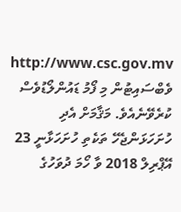http://www.csc.gov.mv  ވެބްސައިޓުން މި ފޯމު ޑައުންލޯޑުވެސް ކުރެވޭނެއެވެ. މަޤާމަށް އެދި ހުށަހަޅަންޖެހޭ ތަކެތި ހުށަހަޅާނީ 23 އޭޕްރިލް 2018 ވާ ހޯމަ ދުވަހުގެ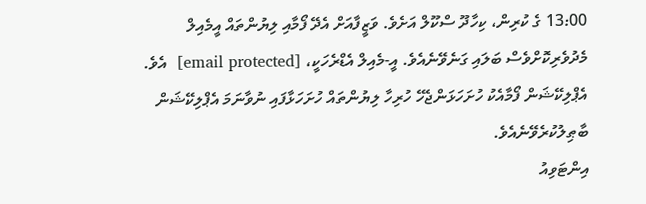13:00 ގެ ކުރިން، ކިހާދޫ ސްކޫލް އަށެވެ. ވަޒީފާއަށް އެދޭ ފޯމާއި ލިޔުންތައް އީމެއިލް މެދުވެރިކޮށްވެސް ބަލައި ގަނެވޭނެއެވެ. އީ-މެއިލް އެޑްރެހަކީ، [email protected]  އެވެ. އެޕްލިކޭޝަން ފޯމާއެކު ހުށަހަޅަންޖެހޭ ހުރިހާ ލިޔުންތައް ހުށަހަޅާފައި ނުވާނަމަ އެޕްލިކޭޝަން ބާޠިލުކުރެވޭނެއެވެ.
އިންޓަވިއު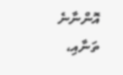އޮންނާނެ ތަނާއި،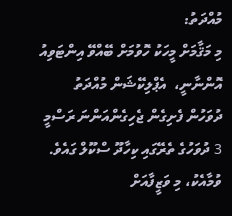މުއްދަތު:
މި މަޤާމަށް މީހަކު ހޮވުމަށް ބޭއްވޭ އިންޓަވިއު އޮންނާނީ،  އެޕްލިކޭޝަން މުއްދަތު ދުވަހުން ފެށިގެން ޖެހިގެންއަންނަ ރަސްމީ 3 ދުވަހުގެ ތެރޭގައި ކިހާދޫ ސްކޫލް ގައެވެ. ވުމާއެކު، މި ވަޒީފާއަށް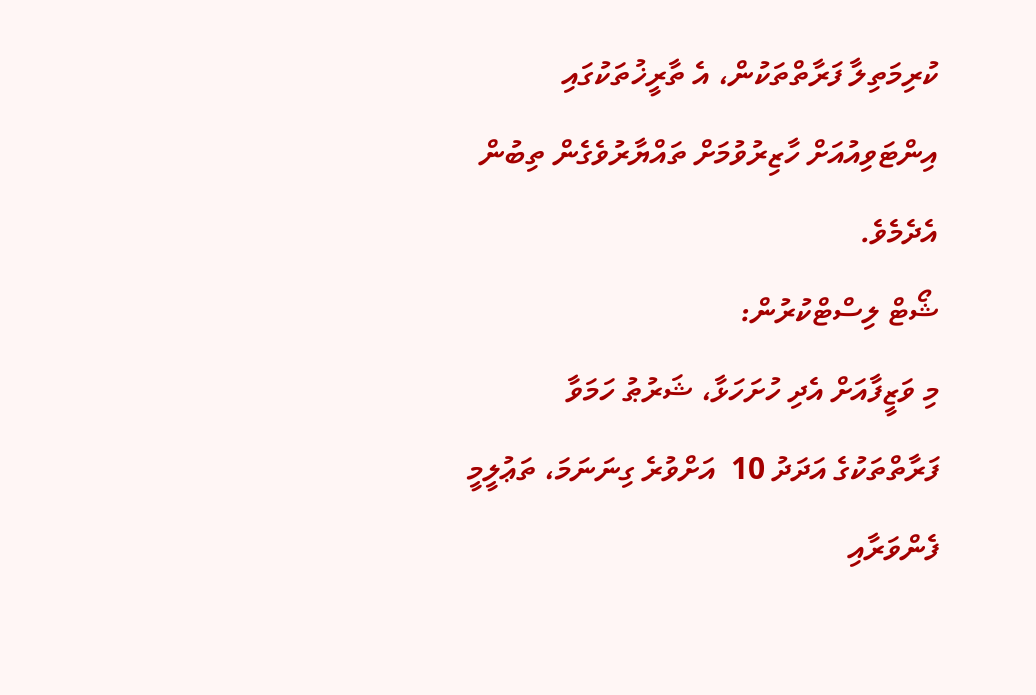ކުރިމަތިލާ ފަރާތްތަކުން، އެ ތާރީޚުތަކުގައި އިންޓަވިއުއަށް ހާޒިރުވުމަށް ތައްޔާރުވެގެން ތިބުން އެދެމެވެ.
ޝޯޓް ލިސްޓްކުރުން:
މި ވަޒީފާއަށް އެދި ހުށަހަޅާ، ޝަރުޠު ހަމަވާ ފަރާތްތަކުގެ އަދަދު 10  އަށްވުރެ ގިނަނަމަ، ތަޢުލީމީ ފެންވަރާއި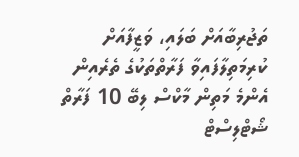ތަޖުރިބާއަށް ބަލައި، ވަޒީފާއަށް ކުރިމަތިލާފައިވާ ފަރާތްތަކުގެ ތެރެއިން އެންމެ މަތިން މާކްސް ލިބޭ 10 ފަރާތް ޝޯޓްލިސްޓް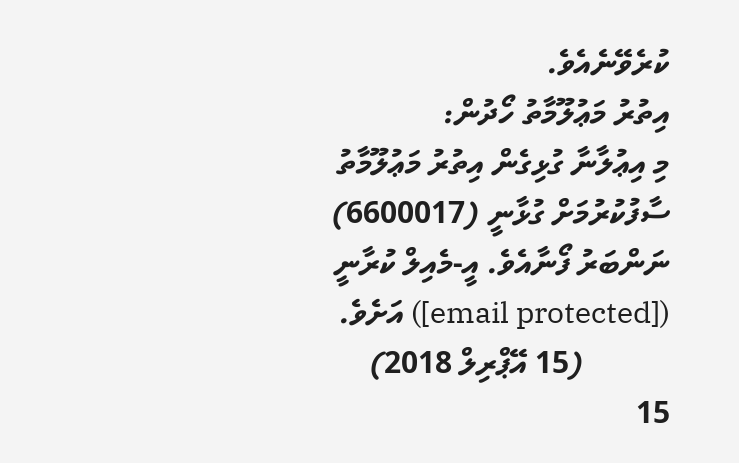ކުރެވޭނެއެވެ.
އިތުރު މަޢުލޫމާތު ހޯދުން:
މި އިޢުލާނާ ގުޅިގެން އިތުރު މަޢުލޫމާތު ސާފުކުރުމަށް ގުޅާނީ (6600017) ނަންބަރު ފޯނާއެވެ. އީ-މެއިލް ކުރާނީ ([email protected]) އަށެވެ.
           (15 އޭޕްރިލް 2018)
15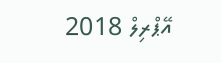އޭޕްރިލް 2018